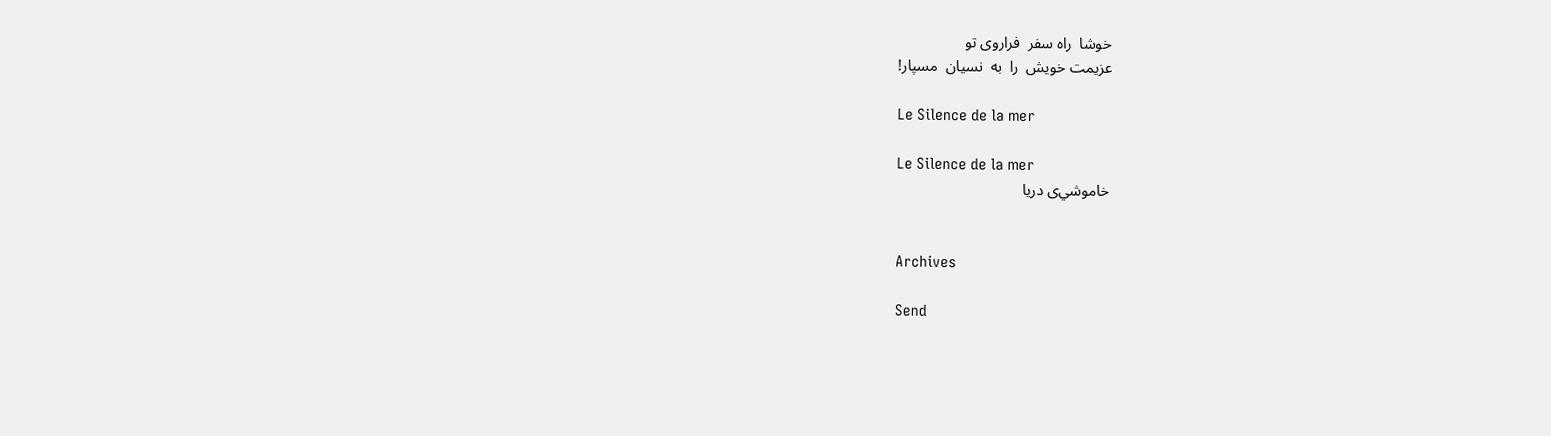خوشا  راه سفر  فراروی تو
عزيمت خويش  را  به  نسيان  مسپار!

Le Silence de la mer

Le Silence de la mer
خاموشي‌ی دریا


Archives

Send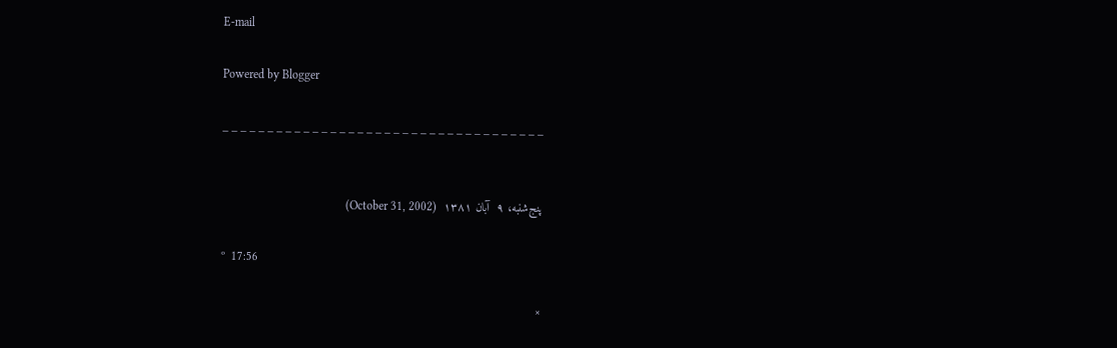E-mail

Powered by Blogger

_ _ _ _ _ _ _ _ _ _ _ _ _ _ _ _ _ _ _ _ _ _ _ _ _ _ _ _ _ _ _ _ _ _ _ _


پنج‌شنبه، ۹  آبان ۱۳۸۱  (October 31, 2002)

º  17:56

×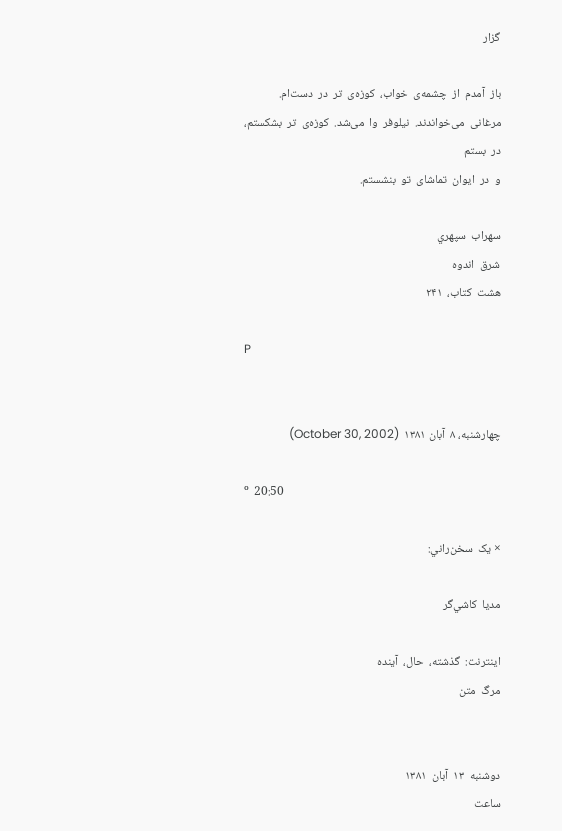گزار

باز  آمدم  از  چشمه‌ی  خواب،  کوزه‌ی  تر  در  دست‌ام.
مرغانی  می‌خواندند.  نيلوفر  وا  می‌شد.  کوزه‌ی  تر  بشکستم،
در  بستم
و  در  ايوان  تماشای  تو  بنشستم.

سهراب  سپهري
شرق  اندوه
هشت  کتاب،  ۲۴۱

P


چهارشنبه، ۸  آبان ۱۳۸۱  (October 30, 2002)

º  20:50

× يک  سخن‌راني:

مديا  کاشي‌گر

اينترنت:  گذشته،  حال،  آينده
مرگ  متن


دوشنبه  ۱۳  آبان  ۱۳۸۱
ساعت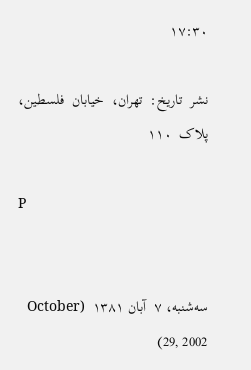۱۷:۳۰

نشر  تاريخ:  تهران،  خيابان  فلسطين،  پلاک  ۱۱۰

P


سه‌شنبه، ۷  آبان ۱۳۸۱  (October 29, 2002)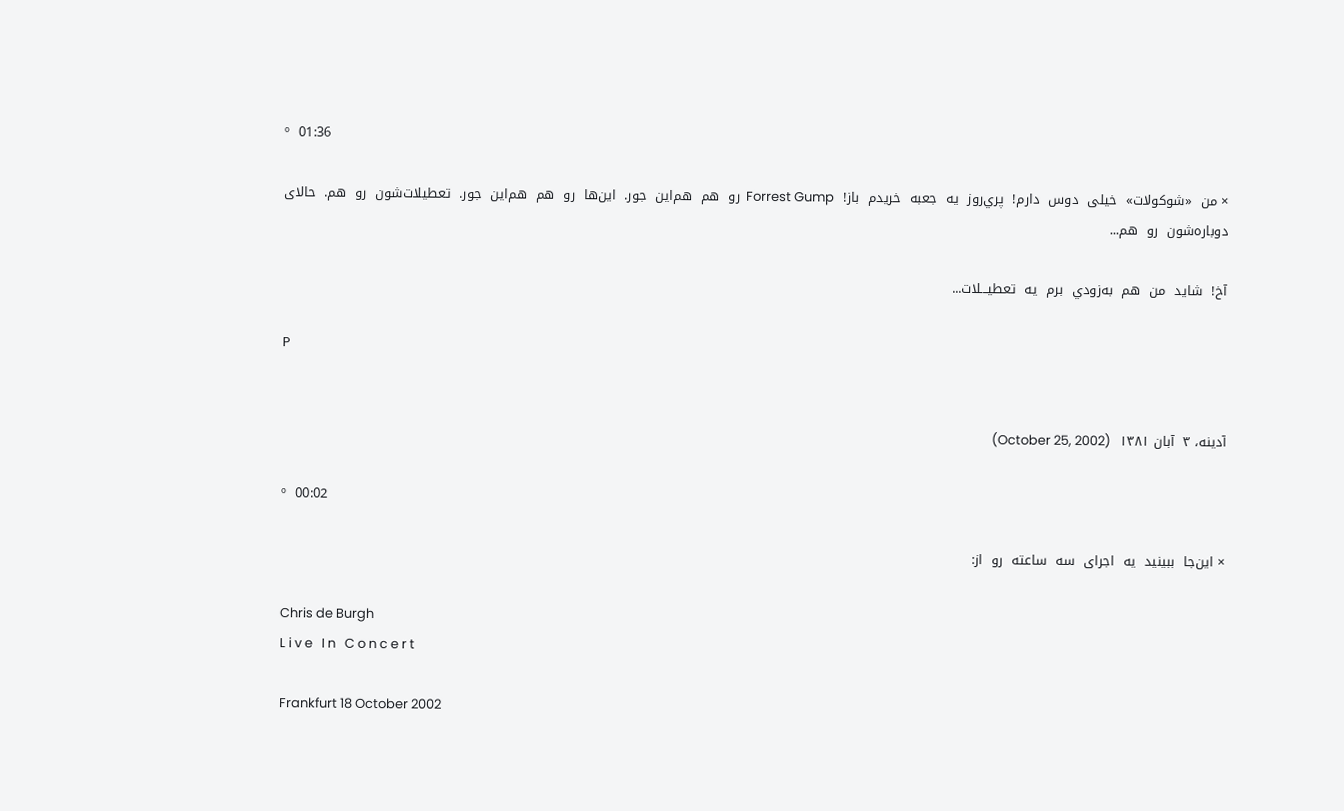º  01:36

× من  «شوکولات»  خيلی  دوس  دارم!  پري‌روز  يه  جعبه  خريدم  باز!  Forrest Gump  رو  هم  هم‌اين  جور.  اين‌ها  رو  هم  هم‌اين  جور.  تعطيلات‌شون  رو  هم.  حالای  دوباره‌شون  رو  هم...

آخ!  شايد  من  هم  به‌زودي  برم  يه  تعطيـــلات...

P


آدينه، ۳  آبان ۱۳۸۱  (October 25, 2002)

º  00:02

× اين‌جا  ببينيد  يه  اجرای  سه  ساعته  رو  از:

Chris de Burgh
L i v e   I n   C o n c e r t

Frankfurt 18 October 2002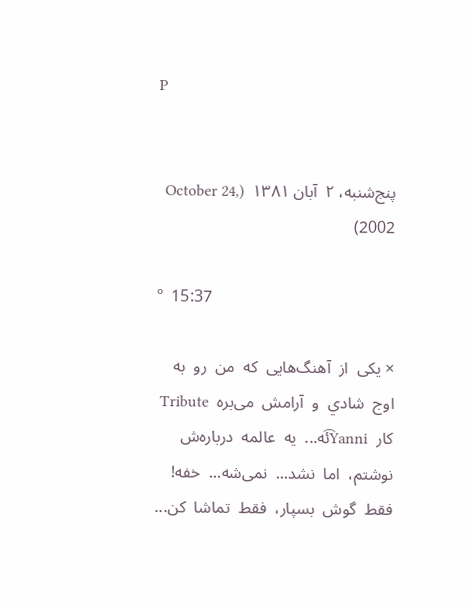P


پنج‌شنبه، ۲  آبان ۱۳۸۱  (October 24, 2002)

º  15:37

× يکی  از  آهنگ‌هايی  که  من  رو  به  اوج  شادي  و  آرامش  می‌بره  Tribute  کار  Yanni⁀ئه...  يه  عالمه  درباره‌ش  نوشتم،  اما  نشد...  نمی‌شه...  خفه!  فقط  گوش  بسپار،  فقط  تماشا  کن...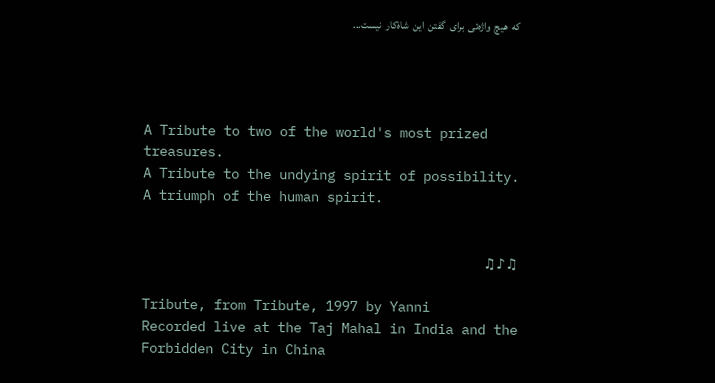که  هيچ  واژه‌ئی  برای  گفتن  اين  شاهْ‌کار  نيست...




A Tribute to two of the world's most prized treasures.
A Tribute to the undying spirit of possibility.
A triumph of the human spirit.


♫♪♫

Tribute, from Tribute, 1997 by Yanni
Recorded live at the Taj Mahal in India and the Forbidden City in China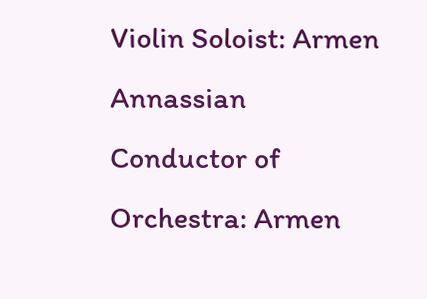Violin Soloist: Armen Annassian
Conductor of Orchestra: Armen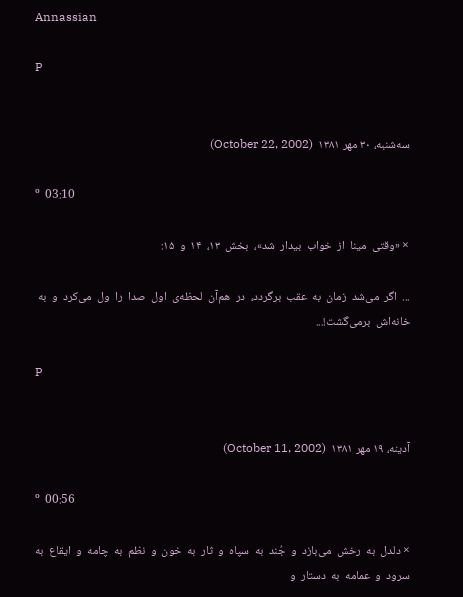Annassian

P


سه‌شنبه، ۳۰ مهر ۱۳۸۱  (October 22, 2002)

º  03:10

× «وقتی  مينا  از  خواب  بيدار  شد»،  بخش  ۱۳،  ۱۴  و  ۱۵:

...  اگر  می‌شد  زمان  به  عقب  برگردد،  در  هم‌آن  لحظه‌ی  اول  صدا  را  ول  می‌کرد  و  به  خانه‌اش  برمی‌گشت!...

P


آدينه، ۱۹ مهر ۱۳۸۱  (October 11, 2002)

º  00:56

× دلدل  به  رخش  می‌بازد  و  جُند  به  سپاه  و  ثار  به  خون  و  نظم  به  چامه  و  ايقاع  به  سرود  و  عمامه  به  دستار  و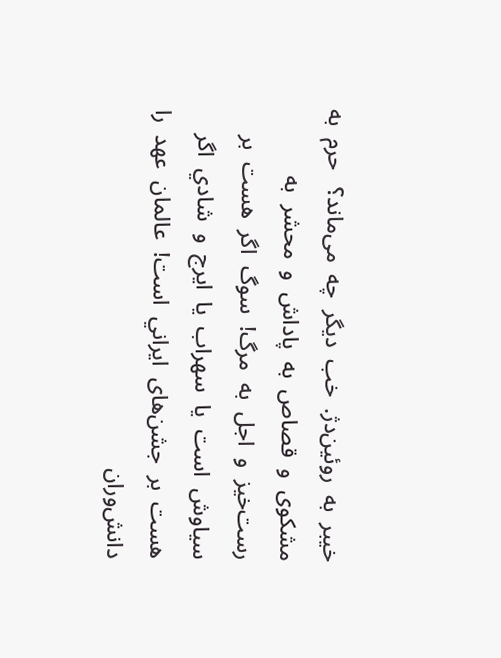خيبر  به  روئين‌دژ.  خب  ديگر  چه  می‌ماند؟   حرم  به  مشکوی  و  قصاص  به  پاداش  و  محشر  به  رست‌خيز  و  اجل  به  مرگ!  سوگ  اگر  هست  بر  سياوش  است  يا  سهراب  يا  ايرج  و  شادي  اگر  هست  بر  جشن‌های  ايراني  است!  عالمان  عهد  را  دانش‌وران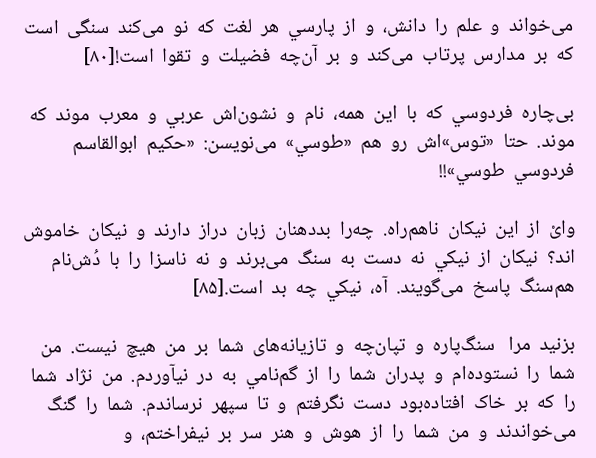می‌خواند  و  علم  را  دانش،  و  از  پارسي  هر  لغت  که  نو  می‌کند  سنگی  است  که  بر  مدارس  پرتاب  می‌کند  و  بر  آن‌چه  فضيلت  و  تقوا  است![۸۰]

بی‌چاره  فردوسي  که  با  اين  همه،  نام  و  نشون‌اش  عربي  و  معرب  موند  که  موند.  حتا  «توس»اش  رو  هم  «طوسي»  می‌نويسن:  «حکيم  ابوالقاسم  فردوسي  طوسي»!!

وایْ  از  اين  نيکان  ناهم‌راه.  چه‌را  بددهنان  زبان  دراز  دارند  و  نيکان  خاموش  اند؟  نيکان  از  نيکي  نه  دست  به  سنگ  می‌برند  و  نه  ناسزا  را  با  دُش‌نام  هم‌سنگ  پاسخ  می‌گويند.  آه،  نيکي  چه  بد  است.[۸۵]

بزنيد  مرا   سنگ‌پاره  و  تپان‌چه  و  تازيانه‌های  شما  بر  من  هيچ  نيست.  من  شما  را  نستوده‌ام  و  پدران  شما  را  از  گم‌نامي  به  در  نيآوردم.  من  نژاد  شما  را  که  بر  خاک  افتاده‌بود  دست  نگرفتم  و  تا  سپهر  نرساندم.  شما  را  گنگ  می‌خواندند  و  من  شما  را  از  هوش  و  هنر  سر  بر  نيفراختم،  و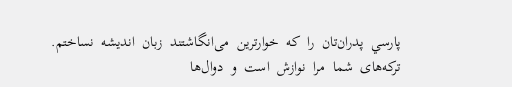پارسي  پدران‌تان  را  که  خوارترين  می‌انگاشتند  زبان  انديشه  نساختم.  ترکه‌های  شما  مرا  نوازش  است  و  دوال‌ها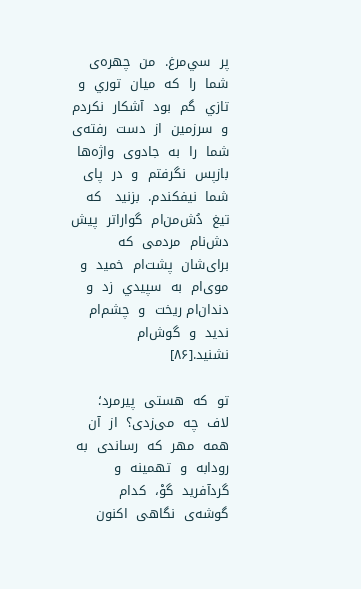پر  سي‌مرغ.  من  چهره‌ی  شما  را  که  ميان  توري  و  تازي  گم  بود  آشکار  نکردم  و  سرزمين  از  دست  رفته‌ی  شما  را  به  جادوی  واژه‌ها  بازپس  نگرفتم  و  در  پای  شما  نيفکندم.  بزنيد   که  تيغ  دُش‌من‌ام  گواراتر  پيش  دش‌نام  مردمی  که  برای‌شان  پشت‌ام  خميد  و  موی‌ام  به  سپيدي  زد  و  دندان‌ام ريخت  و  چشم‌ام  نديد  و  گوش‌ام  نشنيد.[۸۶]

تو  که  هستی  پيرمرد؛  لاف  چه  می‌زدی؟  از  آن  همه  مهر  که  رساندی  به  رودابه  و  تهمينه  و  گردآفريد  گوْ،  کدام  گوشه‌ی  نگاهی  اکنون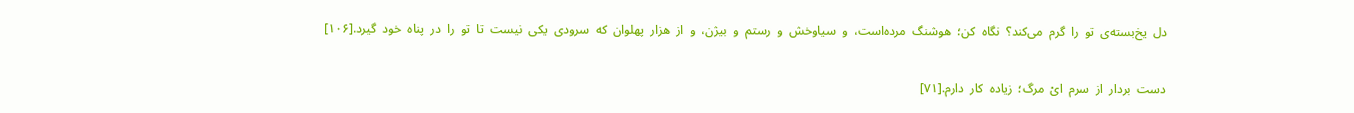دل  يخ‌بسته‌ی  تو  را  گرم  می‌کند؟  نگاه  کن؛  هوشنگ  مرده‌است،  و  سياوخش  و  رستم  و  بيژن،  و  از  هزار  پهلوان  که  سرودی  يکی  نيست  تا  تو  را  در  پناه  خود  گيرد.[۱۰۶]

دست  بردار  از  سرم  ایْ  مرگ؛  زياده  کار  دارم.[۷۱]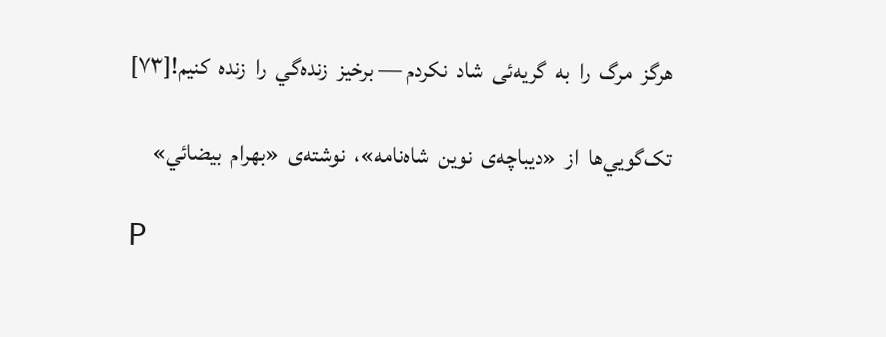هرگز  مرگ  را  به  گريه‌ئی  شاد  نکردم — برخيز  زنده‌گي  را  زنده  کنيم![۷۳]

تک‌گويي‌ها  از  «ديباچه‌ی  نوين  شاه‌نامه»،  نوشته‌ی  «بهرام  بيضائي»

P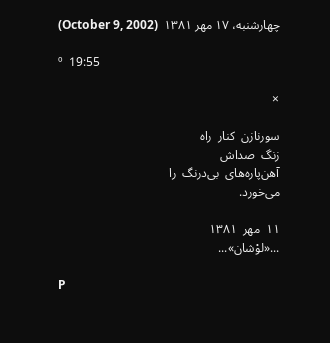چهار‌شنبه، ۱۷ مهر ۱۳۸۱  (October 9, 2002)

º  19:55

×

سورنازن  کنار  راه
زنگ  صداش
آهن‌پاره‌های  بی‌درنگ  را
می‌خورد.

۱۱  مهر  ۱۳۸۱
...«لوْشان»...

P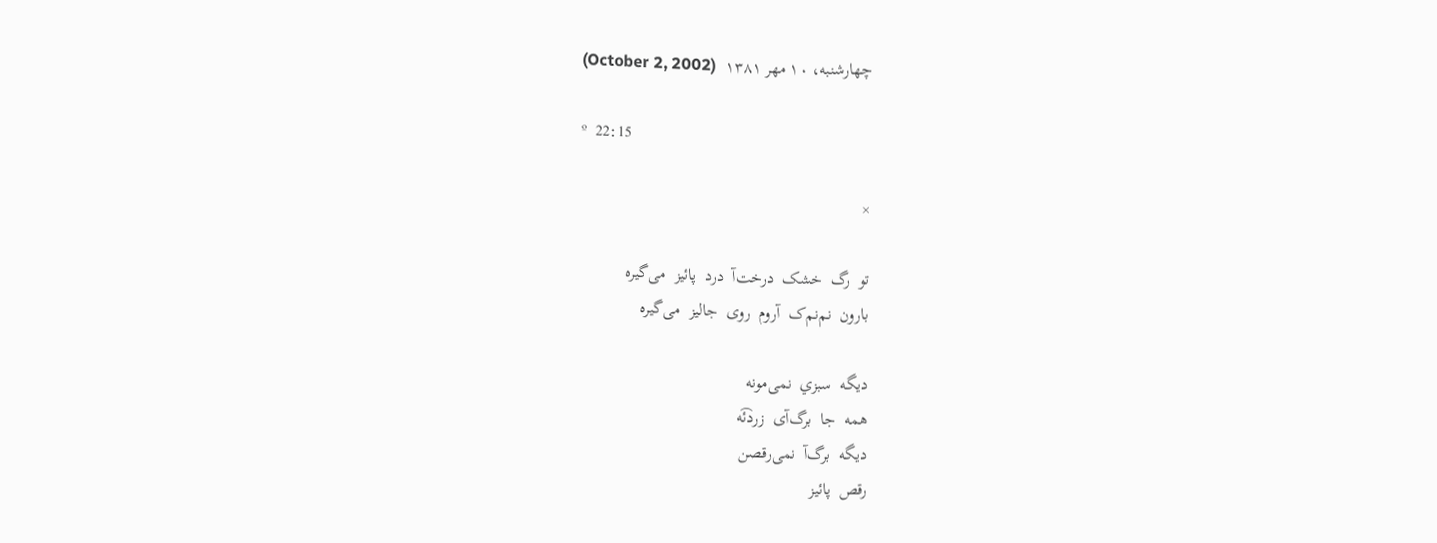چهار‌شنبه، ۱۰ مهر ۱۳۸۱  (October 2, 2002)

º  22:15

×

تو  رگ  خشک  درخت‌آ  درد  پائيز  می‌گيره
بارون  نم‌نم‌ک  آروم  روی  جاليز  می‌گيره

ديگه  سبزي  نمی‌مونه
همه  جا  برگ‌آی  زرد⁀ئه
ديگه  برگ‌آ  نمی‌رقصن
رقص  پائيز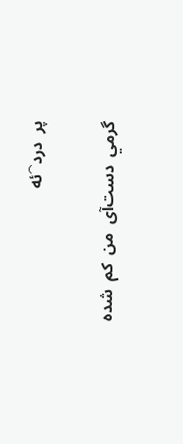پر  درد⁀ئه


گرمي  دست‌آی  من  کم  شده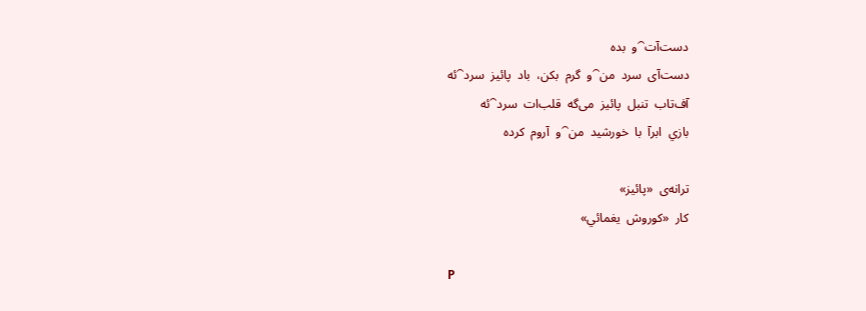دست‌آت⁀و  بده
دست‌آی  سرد  من⁀و  گرم  بکن،  باد  پائيز  سرد⁀ئه
آف‌تاب  تنبل  پائيز  می‌گه  قلب‌ات  سرد⁀ئه
بازي  ابرآ  با  خورشيد  من⁀و  آروم  کرده

ترانه‌ی  «پائيز»
کار  «کوروش  يغمائي»

P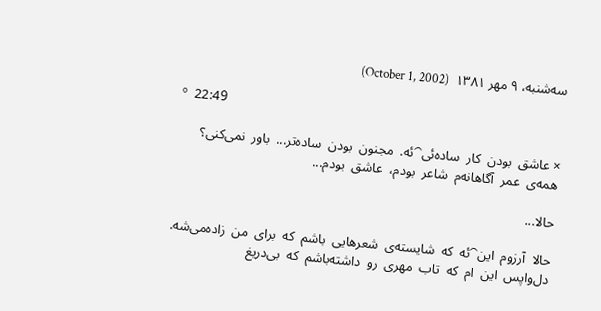سه‌شنبه، ۹ مهر ۱۳۸۱  (October 1, 2002)

º  22:49

× عاشق  بودن  کار  ساده‌ئی⁀ئه.  مجنون  بودن  ساده‌تر...  باور  نمی‌کنی؟
همه‌ی  عمر  آگاهانه‌م  شاعر  بودم،  عاشق  بودم...

حالا...

حالا  آرزوم  اين⁀ئه  که  شايسته‌ی  شعرهايی  باشم  که  برای  من  زاده‌می‌شه.  دل‌واپس  اين  ام  که  تاب  مهری  رو  داشته‌باشم  که  بی‌دريغ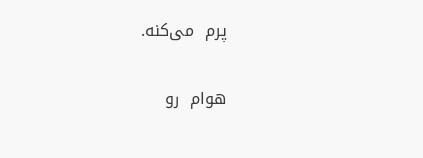پرم  می‌کنه.

هوام  رو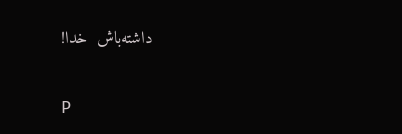داشته‌باش  خدا!

P